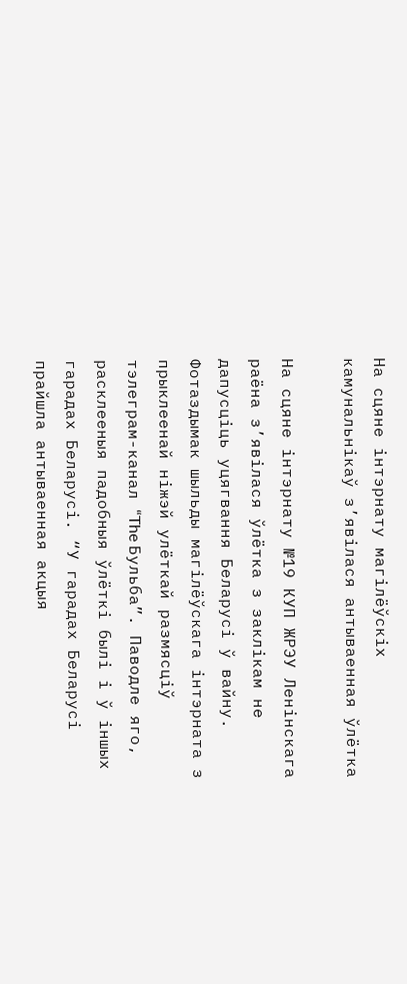На сцяне інтэрнату магілёўскіх камунальнікаў з’явілася антываенная ўлётка

На сцяне інтэрнату №19 КУП ЖРЭУ Ленінскага раёна з’явілася ўлётка з заклікам не дапусціць уцягвання Беларусі ў вайну.
Фотаздымак шыльды магілёўскага інтэрната з прыклеенай ніжэй улёткай размясціў тэлеграм-канал “The Бульба”. Паводле яго, расклееныя падобныя ўлёткі былі і ў іншых гарадах Беларусі. “У гарадах Беларусі прайшла антываенная акцыя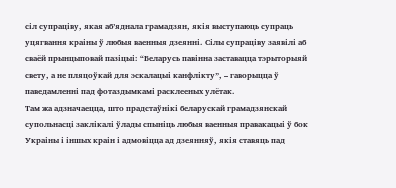сіл супраціву, якая аб’яднала грамадзян, якія выступаюць супраць уцягвання краіны ў любыя ваенныя дзеянні. Сілы супраціву заявілі аб сваёй прынцыповай пазіцыі: “Беларусь павінна заставацца тэрыторыяй свету, а не пляцоўкай для эскалацыі канфлікту”, – гаворыцца ў паведамленні пад фотаздымкамі расклееных улётак.
Там жа адзначаецца, што прадстаўнікі беларускай грамадзянскай супольнасці заклікалі ўлады спыніць любыя ваенныя правакацыі ў бок Украіны і іншых краін і адмовіцца ад дзеянняў, якія ставяць пад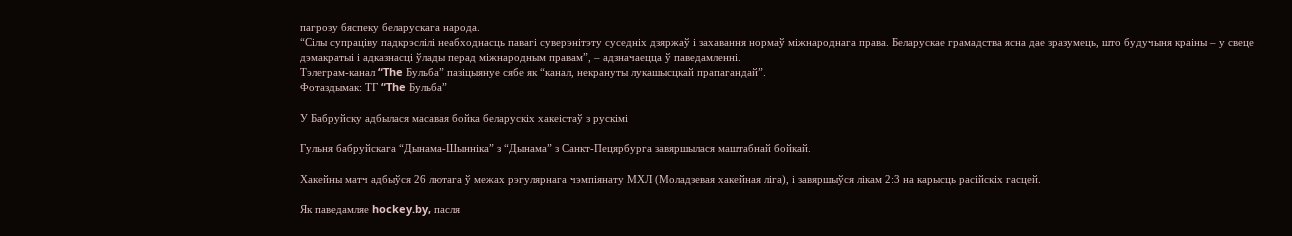пагрозу бяспеку беларускага народа.
“Сілы супраціву падкрэслілі неабходнасць павагі суверэнітэту суседніх дзяржаў і захавання нормаў міжнароднага права. Беларускае грамадства ясна дае зразумець, што будучыня краіны – у свеце дэмакратыі і адказнасці ўлады перад міжнародным правам”, – адзначаецца ў паведамленні.
Тэлеграм-канал “The Бульба” пазіцыянуе сябе як “канал, некрануты лукашысцкай прапагандай”.
Фотаздымак: ТГ “The Бульба”

У Бабруйску адбылася масавая бойка беларускіх хакеістаў з рускімі

Гульня бабруйскага “Дынама-Шынніка” з “Дынама” з Санкт-Пецярбурга завяршылася маштабнай бойкай.

Хакейны матч адбыўся 26 лютага ў межах рэгулярнага чэмпіянату МХЛ (Моладзевая хакейная ліга), і завяршыўся лікам 2:3 на карысць расійскіх гасцей.

Як паведамляе hockey.by, пасля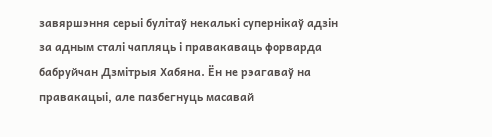завяршэння серыі булітаў некалькі супернікаў адзін за адным сталі чапляць і правакаваць форварда бабруйчан Дзмітрыя Хабяна. Ён не рэагаваў на правакацыі, але пазбегнуць масавай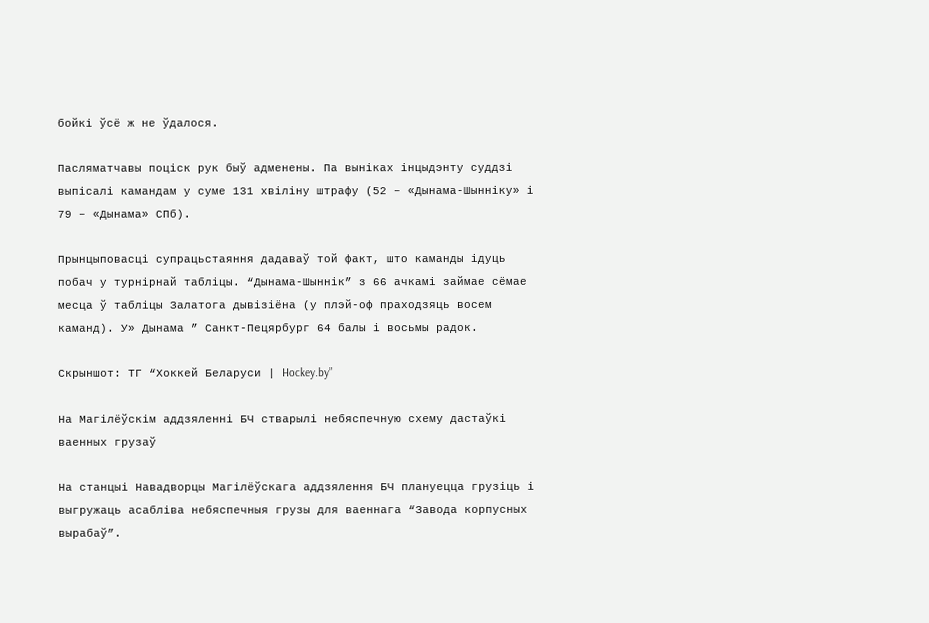бойкі ўсё ж не ўдалося.

Пасляматчавы поціск рук быў адменены. Па выніках інцыдэнту суддзі выпісалі камандам у суме 131 хвіліну штрафу (52 – «Дынама-Шынніку» і 79 – «Дынама» СПб).

Прынцыповасці супрацьстаяння дадаваў той факт, што каманды ідуць побач у турнірнай табліцы. “Дынама-Шыннік” з 66 ачкамі займае сёмае месца ў табліцы Залатога дывізіёна (у плэй-оф праходзяць восем каманд). У» Дынама ” Санкт-Пецярбург 64 балы і восьмы радок.

Скрыншот: ТГ “Хоккей Беларуси | Hockey.by”

На Магілёўскім аддзяленні БЧ стварылі небяспечную схему дастаўкі ваенных грузаў

На станцыі Навадворцы Магілёўскага аддзялення БЧ плануецца грузіць і выгружаць асабліва небяспечныя грузы для ваеннага “Завода корпусных вырабаў”.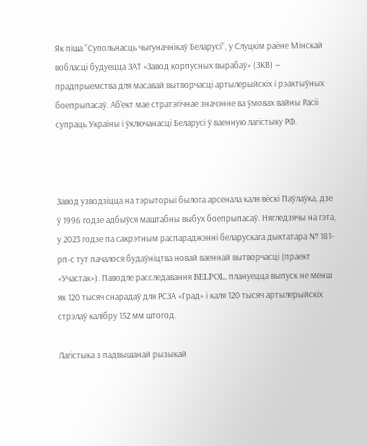Як піша “Супольнасць чыгуначнікаў Беларусі”, у Слуцкім раёне Мінскай вобласці будуецца ЗАТ «Завод корпусных вырабаў» (ЗКВ) — прадпрыемства для масавай вытворчасці артылерыйскіх і рэактыўных боепрыпасаў. Аб’ект мае стратэгічнае значэнне ва ўмовах вайны Расіі супраць Украіны і ўключанасці Беларусі ў ваенную лагістыку РФ.



Завод узводзіцца на тэрыторыі былога арсенала каля вёскі Паўлаўка, дзе ў 1996 годзе адбыўся маштабны выбух боепрыпасаў. Нягледзячы на гэта, у 2023 годзе па сакрэтным распараджэнні беларускага дыктатара № 181-рп-с тут пачалося будаўніцтва новай ваеннай вытворчасці (праект «Участак»). Паводле расследавання BELPOL, плануецца выпуск не менш як 120 тысяч снарадаў для РСЗА «Град» і каля 120 тысяч артылерыйскіх стрэлаў калібру 152 мм штогод.

Лагістыка з падвышанай рызыкай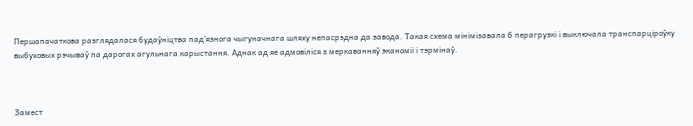Першапачаткова разглядалася будаўніцтва пад’язнога чыгуначнага шляху непасрэдна да завода. Такая схема мінімізавала б перагрузкі і выключала транспарціроўку выбуховых рэчываў па дарогах агульнага карыстання. Аднак ад яе адмовіліся з меркаванняў эканоміі і тэрмінаў.



Замест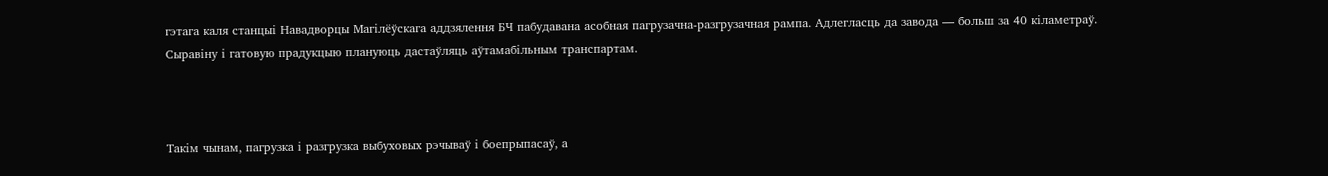гэтага каля станцыі Навадворцы Магілёўскага аддзялення БЧ пабудавана асобная пагрузачна-разгрузачная рампа. Адлегласць да завода — больш за 40 кіламетраў. Сыравіну і гатовую прадукцыю плануюць дастаўляць аўтамабільным транспартам.



Такім чынам, пагрузка і разгрузка выбуховых рэчываў і боепрыпасаў, а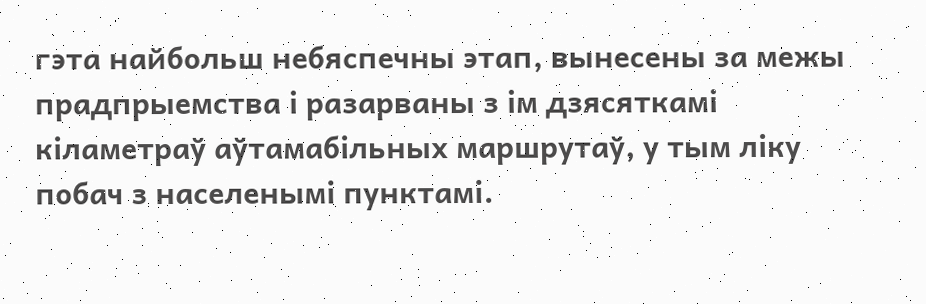гэта найбольш небяспечны этап, вынесены за межы прадпрыемства і разарваны з ім дзясяткамі кіламетраў аўтамабільных маршрутаў, у тым ліку побач з населенымі пунктамі.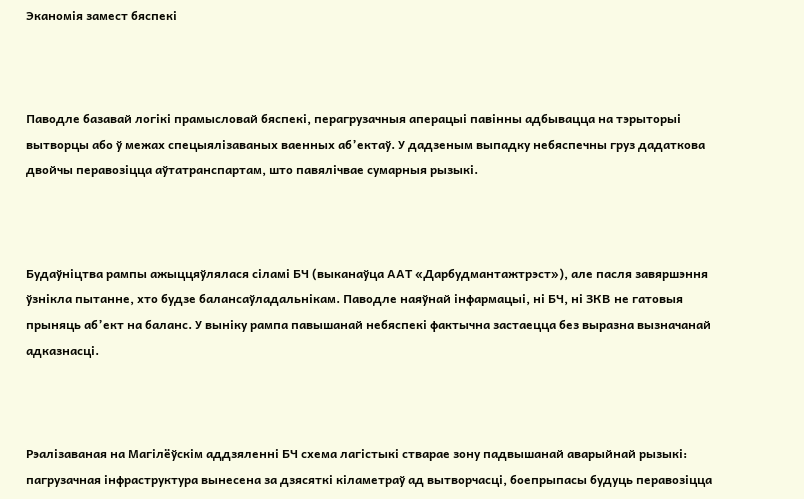Эканомія замест бяспекі



Паводле базавай логікі прамысловай бяспекі, перагрузачныя аперацыі павінны адбывацца на тэрыторыі вытворцы або ў межах спецыялізаваных ваенных аб’ектаў. У дадзеным выпадку небяспечны груз дадаткова двойчы перавозіцца аўтатранспартам, што павялічвае сумарныя рызыкі.



Будаўніцтва рампы ажыццяўлялася сіламі БЧ (выканаўца ААТ «Дарбудмантажтрэст»), але пасля завяршэння ўзнікла пытанне, хто будзе балансаўладальнікам. Паводле наяўнай інфармацыі, ні БЧ, ні ЗКВ не гатовыя прыняць аб’ект на баланс. У выніку рампа павышанай небяспекі фактычна застаецца без выразна вызначанай адказнасці.



Рэалізаваная на Магілёўскім аддзяленні БЧ схема лагістыкі стварае зону падвышанай аварыйнай рызыкі: пагрузачная інфраструктура вынесена за дзясяткі кіламетраў ад вытворчасці, боепрыпасы будуць перавозіцца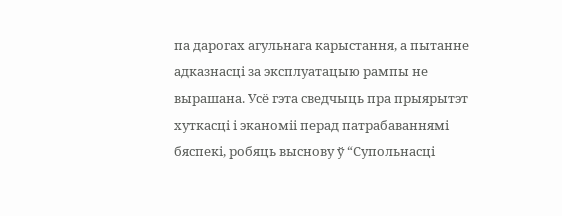па дарогах агульнага карыстання, а пытанне адказнасці за эксплуатацыю рампы не вырашана. Усё гэта сведчыць пра прыярытэт хуткасці і эканоміі перад патрабаваннямі бяспекі, робяць выснову ў “Супольнасці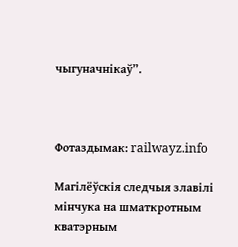чыгуначнікаў”.



Фотаздымак: railwayz.info

Магілёўскія следчыя злавілі мінчука на шматкротным кватэрным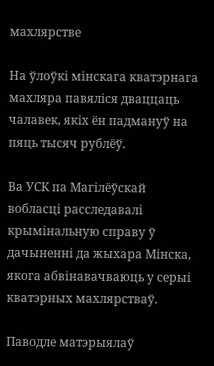махлярстве

На ўлоўкі мінскага кватэрнага махляра павяліся дваццаць чалавек, якіх ён падмануў на пяць тысяч рублёў.

Ва УСК па Магілёўскай вобласці расследавалі крымінальную справу ў дачыненні да жыхара Мінска, якога абвінавачваюць у серыі кватэрных махлярстваў.

Паводле матэрыялаў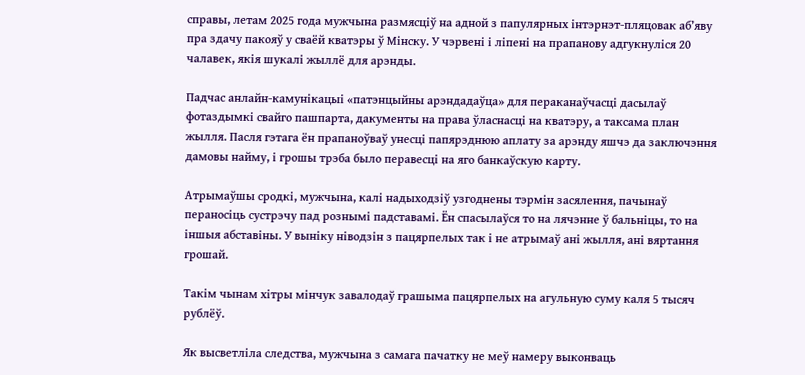справы, летам 2025 года мужчына размясціў на адной з папулярных інтэрнэт-пляцовак аб’яву пра здачу пакояў у сваёй кватэры ў Мінску. У чэрвені і ліпені на прапанову адгукнуліся 20 чалавек, якія шукалі жыллё для арэнды.

Падчас анлайн-камунікацыі «патэнцыйны арэндадаўца» для пераканаўчасці дасылаў фотаздымкі свайго пашпарта, дакументы на права ўласнасці на кватэру, а таксама план жылля. Пасля гэтага ён прапаноўваў унесці папярэднюю аплату за арэнду яшчэ да заключэння дамовы найму, і грошы трэба было перавесці на яго банкаўскую карту.

Атрымаўшы сродкі, мужчына, калі надыходзіў узгоднены тэрмін засялення, пачынаў пераносіць сустрэчу пад рознымі падставамі. Ён спасылаўся то на лячэнне ў бальніцы, то на іншыя абставіны. У выніку ніводзін з пацярпелых так і не атрымаў ані жылля, ані вяртання грошай.

Такім чынам хітры мінчук завалодаў грашыма пацярпелых на агульную суму каля 5 тысяч рублёў.

Як высветліла следства, мужчына з самага пачатку не меў намеру выконваць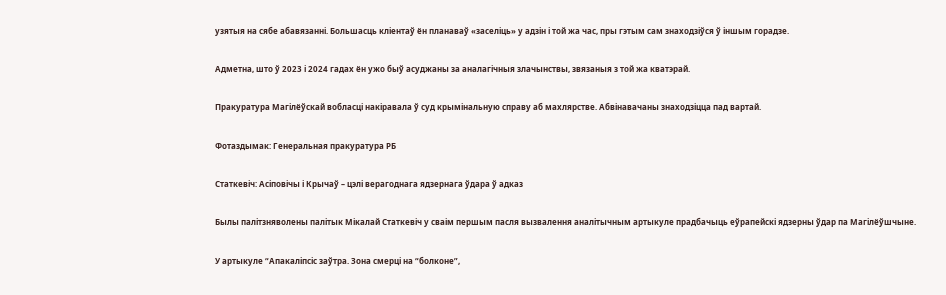узятыя на сябе абавязанні. Большасць кліентаў ён планаваў «заселіць» у адзін і той жа час, пры гэтым сам знаходзіўся ў іншым горадзе.

Адметна, што ў 2023 і 2024 гадах ён ужо быў асуджаны за аналагічныя злачынствы, звязаныя з той жа кватэрай.

Пракуратура Магілёўскай вобласці накіравала ў суд крымінальную справу аб махлярстве. Абвінавачаны знаходзіцца пад вартай.

Фотаздымак: Генеральная пракуратура РБ

Статкевіч: Асіповічы і Крычаў – цэлі верагоднага ядзернага ўдара ў адказ

Былы палітзняволены палітык Мікалай Статкевіч у сваім першым пасля вызвалення аналітычным артыкуле прадбачыць еўрапейскі ядзерны ўдар па Магілёўшчыне.

У артыкуле “Апакаліпсіс заўтра. Зона смерці на “болконе”,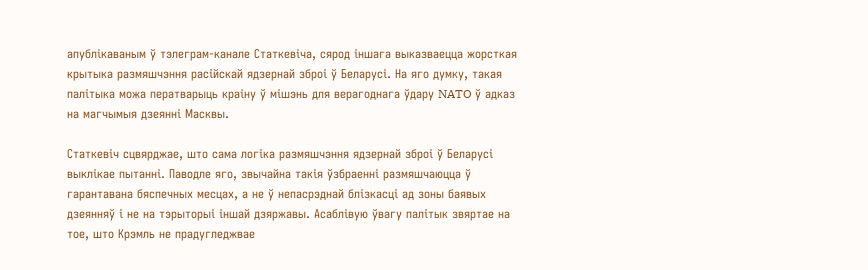апублікаваным ў тэлеграм-канале Статкевіча, сярод іншага выказваецца жорсткая крытыка размяшчэння расійскай ядзернай зброі ў Беларусі. На яго думку, такая палітыка можа ператварыць краіну ў мішэнь для верагоднага ўдару NATO ў адказ на магчымыя дзеянні Масквы.

Статкевіч сцвярджае, што сама логіка размяшчэння ядзернай зброі ў Беларусі выклікае пытанні. Паводле яго, звычайна такія ўзбраенні размяшчаюцца ў гарантавана бяспечных месцах, а не ў непасрэднай блізкасці ад зоны баявых дзеянняў і не на тэрыторыі іншай дзяржавы. Асаблівую ўвагу палітык звяртае на тое, што Крэмль не прадугледжвае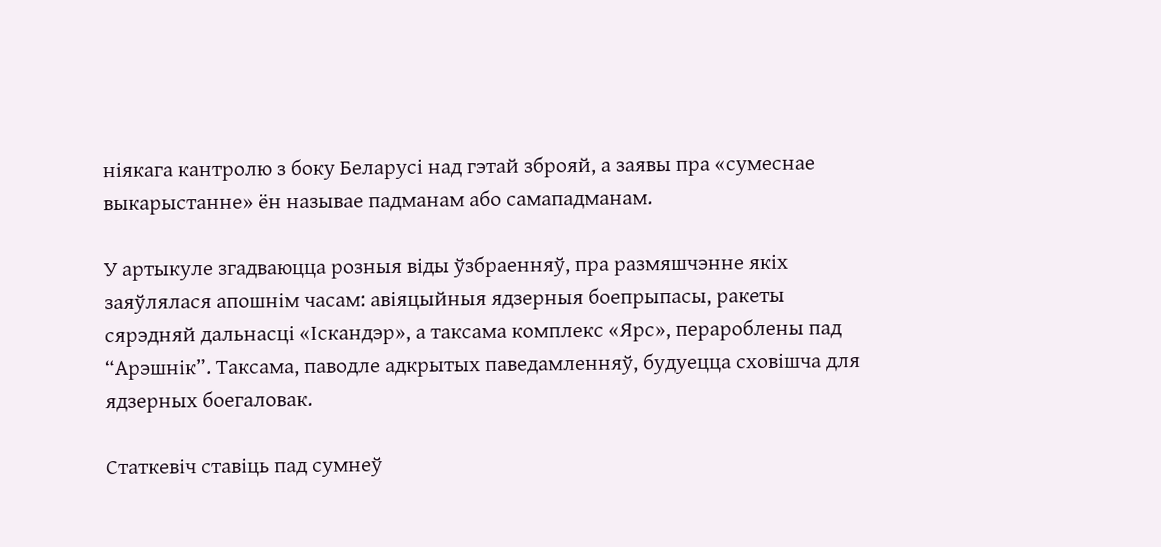ніякага кантролю з боку Беларусі над гэтай зброяй, а заявы пра «сумеснае выкарыстанне» ён называе падманам або самападманам.

У артыкуле згадваюцца розныя віды ўзбраенняў, пра размяшчэнне якіх заяўлялася апошнім часам: авіяцыйныя ядзерныя боепрыпасы, ракеты сярэдняй дальнасці «Іскандэр», а таксама комплекс «Ярс», перароблены пад “Арэшнік”. Таксама, паводле адкрытых паведамленняў, будуецца сховішча для ядзерных боегаловак.

Статкевіч ставіць пад сумнеў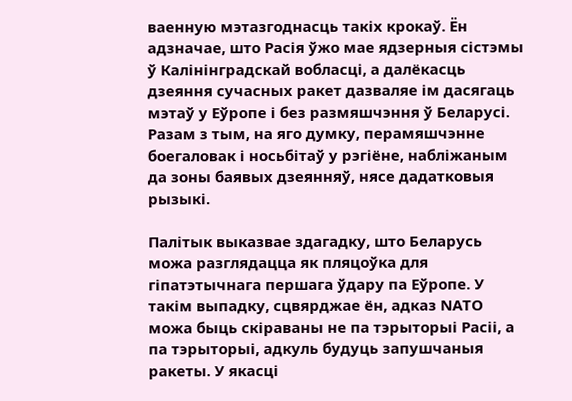ваенную мэтазгоднасць такіх крокаў. Ён адзначае, што Расія ўжо мае ядзерныя сістэмы ў Калінінградскай вобласці, а далёкасць дзеяння сучасных ракет дазваляе ім дасягаць мэтаў у Еўропе і без размяшчэння ў Беларусі. Разам з тым, на яго думку, перамяшчэнне боегаловак і носьбітаў у рэгіёне, набліжаным да зоны баявых дзеянняў, нясе дадатковыя рызыкі.

Палітык выказвае здагадку, што Беларусь можа разглядацца як пляцоўка для гіпатэтычнага першага ўдару па Еўропе. У такім выпадку, сцвярджае ён, адказ NATO можа быць скіраваны не па тэрыторыі Расіі, а па тэрыторыі, адкуль будуць запушчаныя ракеты. У якасці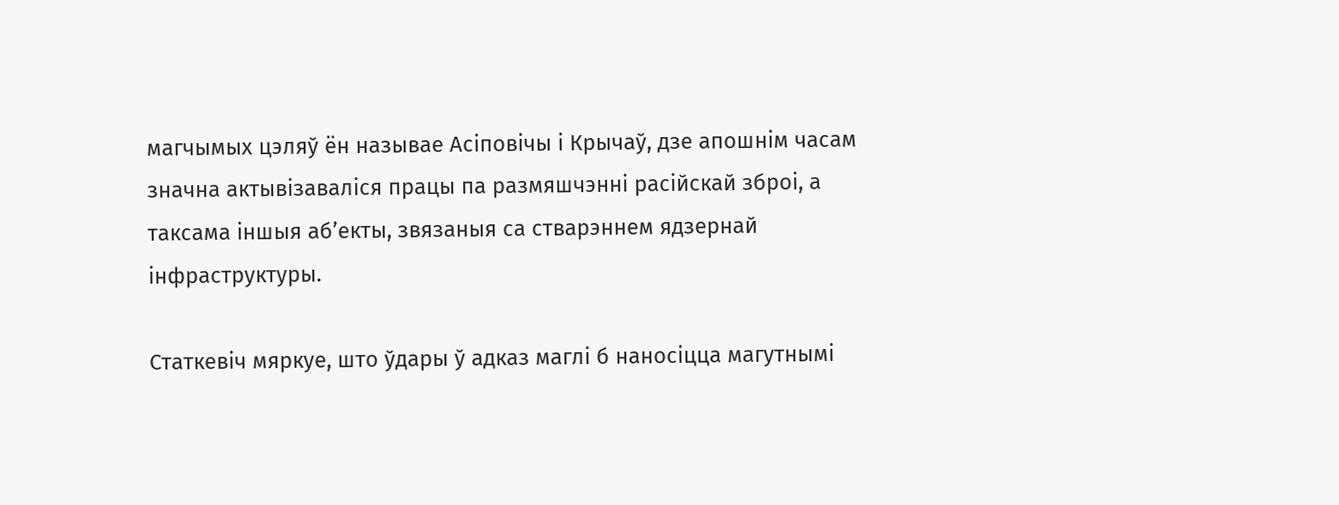магчымых цэляў ён называе Асіповічы і Крычаў, дзе апошнім часам значна актывізаваліся працы па размяшчэнні расійскай зброі, а таксама іншыя аб’екты, звязаныя са стварэннем ядзернай інфраструктуры.

Статкевіч мяркуе, што ўдары ў адказ маглі б наносіцца магутнымі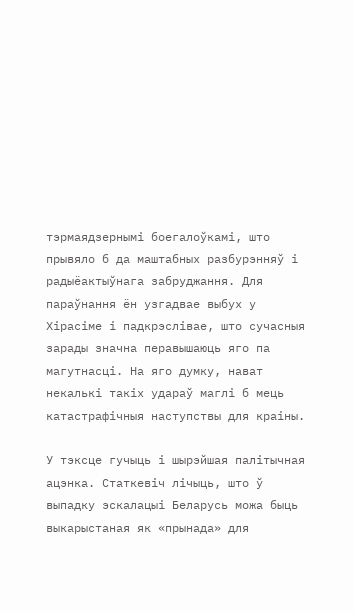тэрмаядзернымі боегалоўкамі, што прывяло б да маштабных разбурэнняў і радыёактыўнага забруджання. Для параўнання ён узгадвае выбух у Хірасіме і падкрэслівае, што сучасныя зарады значна перавышаюць яго па магутнасці. На яго думку, нават некалькі такіх удараў маглі б мець катастрафічныя наступствы для краіны.

У тэксце гучыць і шырэйшая палітычная ацэнка. Статкевіч лічыць, што ў выпадку эскалацыі Беларусь можа быць выкарыстаная як «прынада» для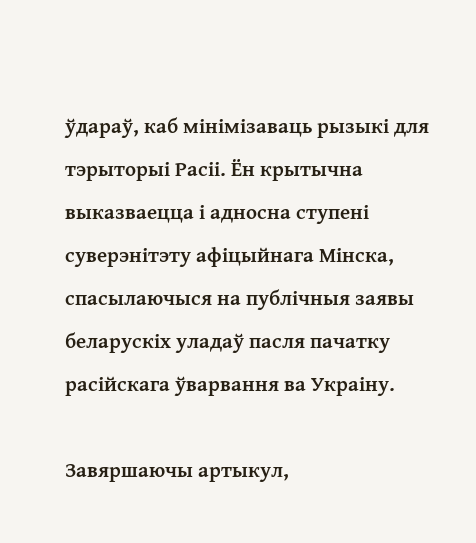ўдараў, каб мінімізаваць рызыкі для тэрыторыі Расіі. Ён крытычна выказваецца і адносна ступені суверэнітэту афіцыйнага Мінска, спасылаючыся на публічныя заявы беларускіх уладаў пасля пачатку расійскага ўварвання ва Украіну.

Завяршаючы артыкул,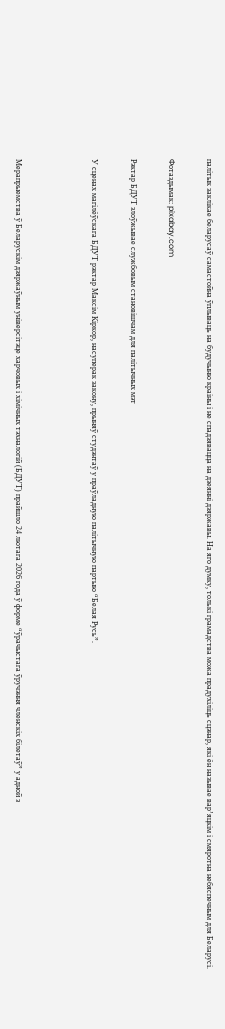палітык заклікае беларусаў самастойна ўплываць на будучыню краіны і не спадзявацца на дзеянні дзяржавы. На яго думку, толькі грамадства можа прадухіліць сцэнар, які ён называе вар’яцкім і смяротна небяспечным для Беларусі.

Фотаздымак: pixabay.com

Рэктар БДУТ злоўжывае службовым становішчам для палітычных мэт

У сценах магілёўскага БДУТ рэктар Максім Кіркор, насуперак закону, прыняў студэнтаў у праўладную палітычную партыю “Белая Русь”.



Мерапрыемства ў Беларускім дзяржаўным універсітэце харчовых і хімічных тэхналогій (БДУТ) прайшло 24 лютага 2026 года ў форме “ўрачыстага ўручэння членскіх білетаў” у адной з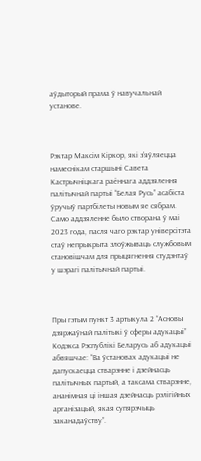аўдыторый прама ў навучальнай установе.



Рэктар Максім Кіркор, які з’яўляецца намеснікам старшыні Савета Кастрычніцкага раённага аддзялення палітычнай партыі “Белая Русь” асабіста ўручыў партбілеты новым яе сябрам. Само аддзяленне было створана ў маі 2023 года, пасля чаго рэктар універсітэта стаў непрыкрыта злоўжываць службовым становішчам для прыцягнення студэнтаў у шэрагі палітычнай партыі.



Пры гэтым пункт 3 артыкула 2 “Асновы дзяржаўнай палітыкі ў сферы адукацыі” Кодэкса Рэспублікі Беларусь аб адукацыі абвяшчае: “Ва ўстановах адукацыі не дапускаецца стварэнне і дзейнасць палітычных партый, а таксама стварэнне, ананімная ці іншая дзейнасць рэлігійных арганізацый, якая супярэчыць заканадаўству”.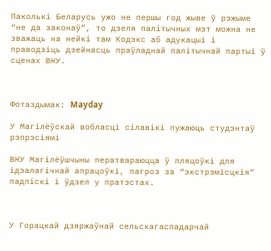Паколькі Беларусь ужо не першы год жыве ў рэжыме “не да законаў”, то дзеля палітычных мэт можна не зважаць на нейкі там Кодэкс аб адукацыі і праводзіць дзейнасць праўладнай палітычнай партыі ў сценах ВНУ.



Фотаздымак: Mayday

У Магілёўскай вобласці сілавікі пужаюць студэнтаў рэпрэсіямі

ВНУ Магілёўшчыны ператвараюцца ў пляцоўкі для ідэалагічнай апрацоўкі, пагроз за “экстрэмісцкія” падпіскі і ўдзел у пратэстах.



У Горацкай дзяржаўнай сельскагаспадарчай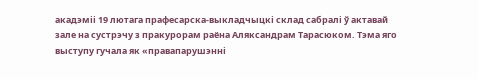акадэміі 19 лютага прафесарска-выкладчыцкі склад сабралі ў актавай зале на сустрэчу з пракурорам раёна Аляксандрам Тарасюком. Тэма яго выступу гучала як «правапарушэнні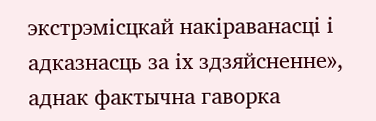экстрэмісцкай накіраванасці і адказнасць за іх здзяйсненне», аднак фактычна гаворка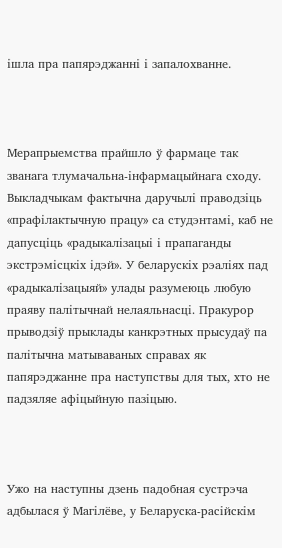ішла пра папярэджанні і запалохванне.



Мерапрыемства прайшло ў фармаце так званага тлумачальна-інфармацыйнага сходу. Выкладчыкам фактычна даручылі праводзіць «прафілактычную працу» са студэнтамі, каб не дапусціць «радыкалізацыі і прапаганды экстрэмісцкіх ідэй». У беларускіх рэаліях пад «радыкалізацыяй» улады разумеюць любую праяву палітычнай нелаяльнасці. Пракурор прыводзіў прыклады канкрэтных прысудаў па палітычна матываваных справах як папярэджанне пра наступствы для тых, хто не падзяляе афіцыйную пазіцыю.



Ужо на наступны дзень падобная сустрэча адбылася ў Магілёве, у Беларуска-расійскім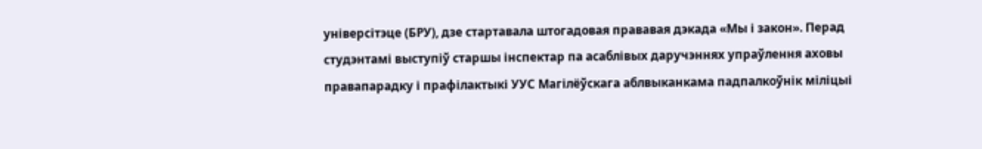універсітэце (БРУ), дзе стартавала штогадовая прававая дэкада «Мы і закон». Перад студэнтамі выступіў старшы інспектар па асаблівых даручэннях упраўлення аховы правапарадку і прафілактыкі УУС Магілёўскага аблвыканкама падпалкоўнік міліцыі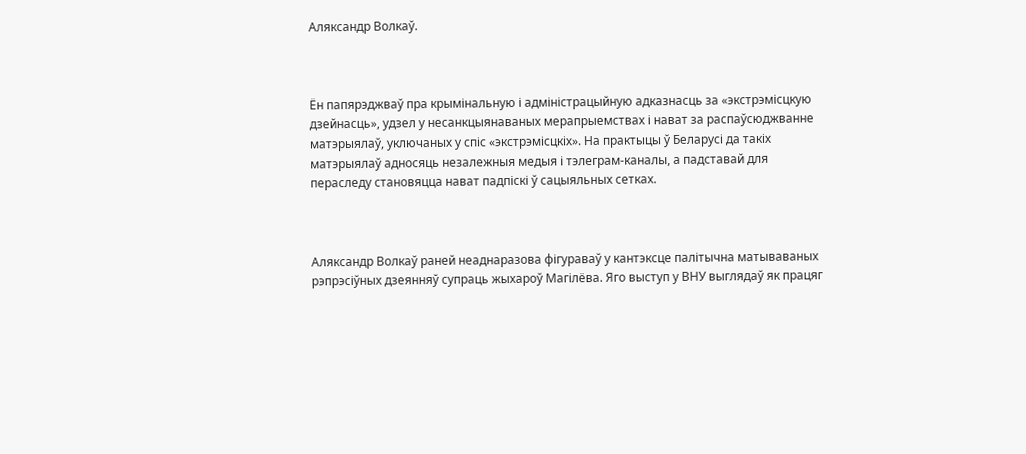Аляксандр Волкаў.



Ён папярэджваў пра крымінальную і адміністрацыйную адказнасць за «экстрэмісцкую дзейнасць», удзел у несанкцыянаваных мерапрыемствах і нават за распаўсюджванне матэрыялаў, уключаных у спіс «экстрэмісцкіх». На практыцы ў Беларусі да такіх матэрыялаў адносяць незалежныя медыя і тэлеграм-каналы, а падставай для пераследу становяцца нават падпіскі ў сацыяльных сетках.



Аляксандр Волкаў раней неаднаразова фігураваў у кантэксце палітычна матываваных рэпрэсіўных дзеянняў супраць жыхароў Магілёва. Яго выступ у ВНУ выглядаў як працяг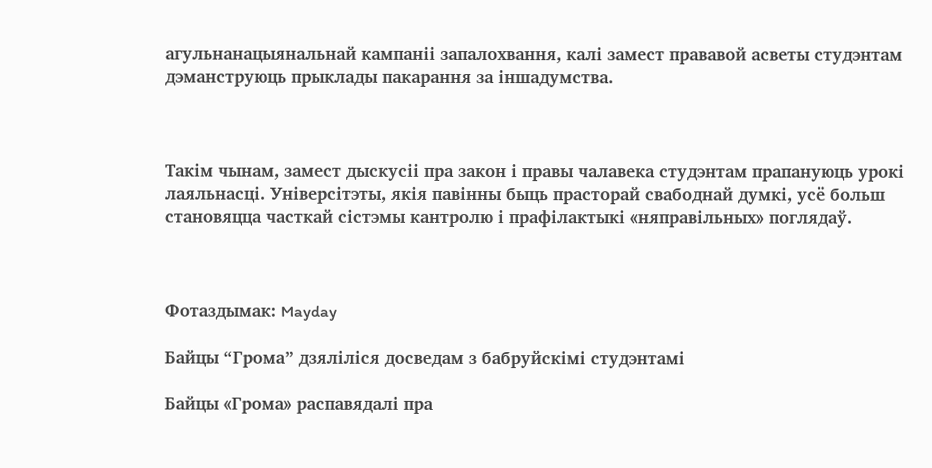агульнанацыянальнай кампаніі запалохвання, калі замест прававой асветы студэнтам дэманструюць прыклады пакарання за іншадумства.



Такім чынам, замест дыскусіі пра закон і правы чалавека студэнтам прапануюць урокі лаяльнасці. Універсітэты, якія павінны быць прасторай свабоднай думкі, усё больш становяцца часткай сістэмы кантролю і прафілактыкі «няправільных» поглядаў.



Фотаздымак: Mayday

Байцы “Грома” дзяліліся досведам з бабруйскімі студэнтамі

Байцы «Грома» распавядалі пра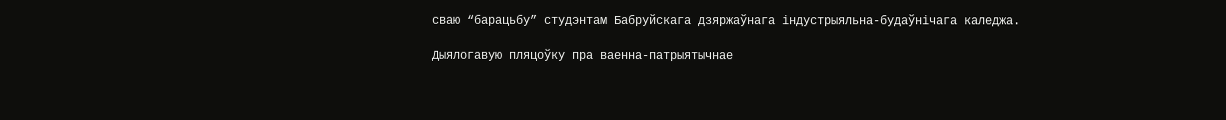сваю “барацьбу” студэнтам Бабруйскага дзяржаўнага індустрыяльна-будаўнічага каледжа.

Дыялогавую пляцоўку пра ваенна-патрыятычнае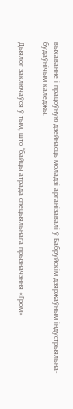выхаванне і працоўную дзейнасць моладзі арганізавалі ў Бабруйскім дзяржаўным індустрыяльна-будаўнічым каледжы.

Дыялог заключаўся ў тым, што “байцы атрада спецыяльнага прызначэння «Гром»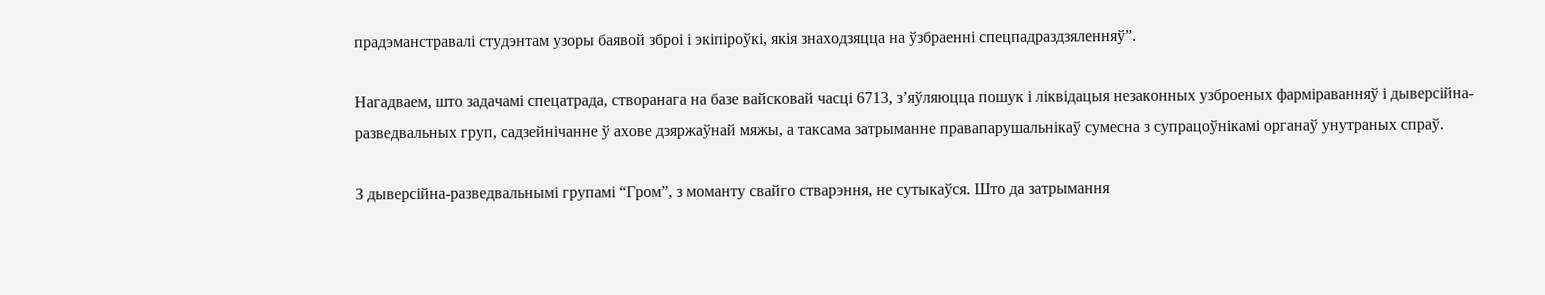прадэманстравалі студэнтам узоры баявой зброі і экіпіроўкі, якія знаходзяцца на ўзбраенні спецпадраздзяленняў”.

Нагадваем, што задачамі спецатрада, створанага на базе вайсковай часці 6713, з’яўляюцца пошук і ліквідацыя незаконных узброеных фарміраванняў і дыверсійна-разведвальных груп, садзейнічанне ў ахове дзяржаўнай мяжы, а таксама затрыманне правапарушальнікаў сумесна з супрацоўнікамі органаў унутраных спраў.

З дыверсійна-разведвальнымі групамі “Гром”, з моманту свайго стварэння, не сутыкаўся. Што да затрымання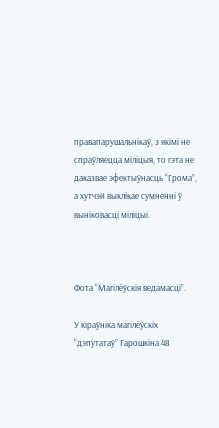правапарушальнікаў, з якімі не спраўляецца міліцыя, то гэта не даказвае эфектыўнасць “Грома”, а хутчэй выклікае сумненні ў выніковасці міліцыі.



Фота “Магілёўскія ведамасці”.

У кіраўніка магілёўскіх “дэпутатаў” Гарошкіна 48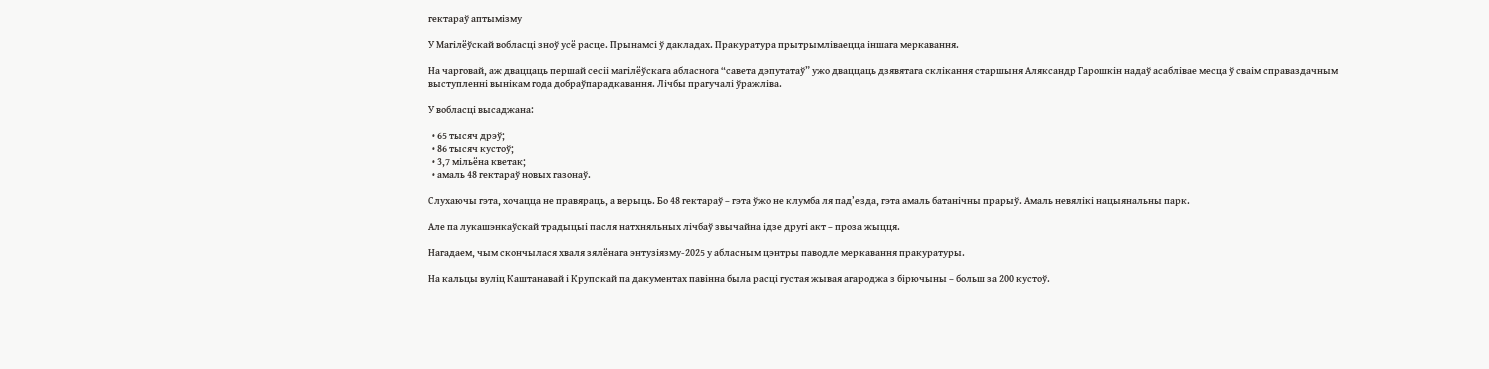гектараў аптымізму

У Магілёўскай вобласці зноў усё расце. Прынамсі ў дакладах. Пракуратура прытрымліваецца іншага меркавання.

На чарговай, аж дваццаць першай сесіі магілёўскага абласнога “савета дэпутатаў” ужо дваццаць дзявятага склікання старшыня Аляксандр Гарошкін надаў асаблівае месца ў сваім справаздачным выступленні вынікам года добраўпарадкавання. Лічбы прагучалі ўражліва.

У вобласці высаджана:

  • 65 тысяч дрэў;
  • 86 тысяч кустоў;
  • 3,7 мільёна кветак;
  • амаль 48 гектараў новых газонаў.

Слухаючы гэта, хочацца не правяраць, а верыць. Бо 48 гектараў – гэта ўжо не клумба ля пад’езда, гэта амаль батанічны прарыў. Амаль невялікі нацыянальны парк.

Але па лукашэнкаўскай традыцыі пасля натхняльных лічбаў звычайна ідзе другі акт – проза жыцця.

Нагадаем, чым скончылася хваля зялёнага энтузіязму-2025 у абласным цэнтры паводле меркавання пракуратуры.

На кальцы вуліц Каштанавай і Крупскай па дакументах павінна была расці густая жывая агароджа з бірючыны – больш за 200 кустоў.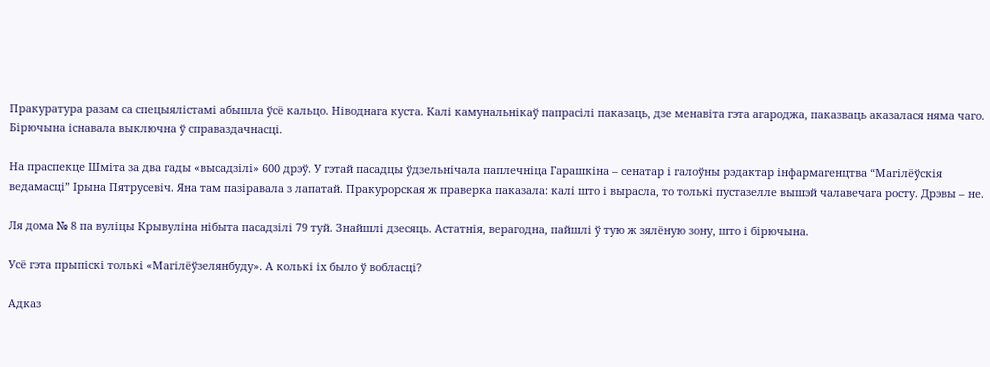Пракуратура разам са спецыялістамі абышла ўсё кальцо. Ніводнага куста. Калі камунальнікаў папрасілі паказаць, дзе менавіта гэта агароджа, паказваць аказалася няма чаго. Бірючына існавала выключна ў справаздачнасці.

На праспекце Шміта за два гады «высадзілі» 600 дрэў. У гэтай пасадцы ўдзельнічала паплечніца Гарашкіна – сенатар і галоўны рэдактар інфармагенцтва “Магілёўскія ведамасці” Ірына Пятрусевіч. Яна там пазіравала з лапатай. Пракурорская ж праверка паказала: калі што і вырасла, то толькі пустазелле вышэй чалавечага росту. Дрэвы – не.

Ля дома № 8 па вуліцы Крывуліна нібыта пасадзілі 79 туй. Знайшлі дзесяць. Астатнія, верагодна, пайшлі ў тую ж зялёную зону, што і бірючына.

Усё гэта прыпіскі толькі «Магілёўзелянбуду». А колькі іх было ў вобласці?

Адказ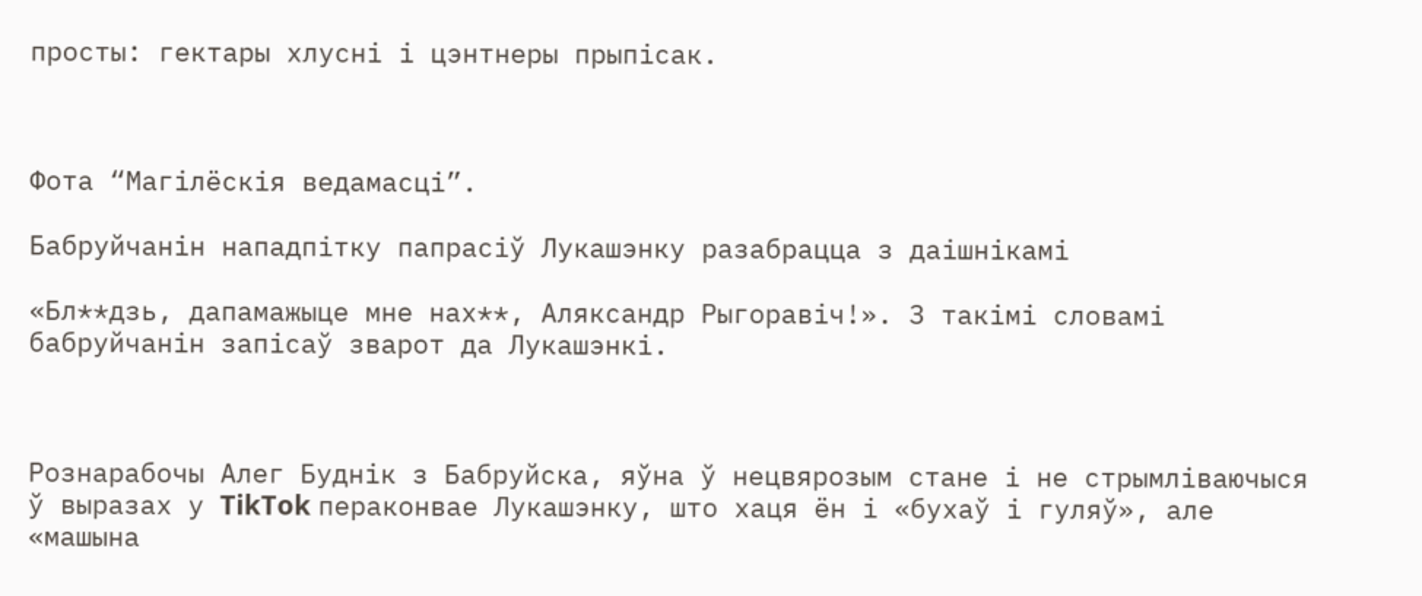просты: гектары хлусні і цэнтнеры прыпісак.



Фота “Магілёскія ведамасці”.

Бабруйчанін нападпітку папрасіў Лукашэнку разабрацца з даішнікамі

«Бл**дзь, дапамажыце мне нах**, Аляксандр Рыгоравіч!». З такімі словамі бабруйчанін запісаў зварот да Лукашэнкі.



Рознарабочы Алег Буднік з Бабруйска, яўна ў нецвярозым стане і не стрымліваючыся ў выразах у TikTok пераконвае Лукашэнку, што хаця ён і «бухаў і гуляў», але «машына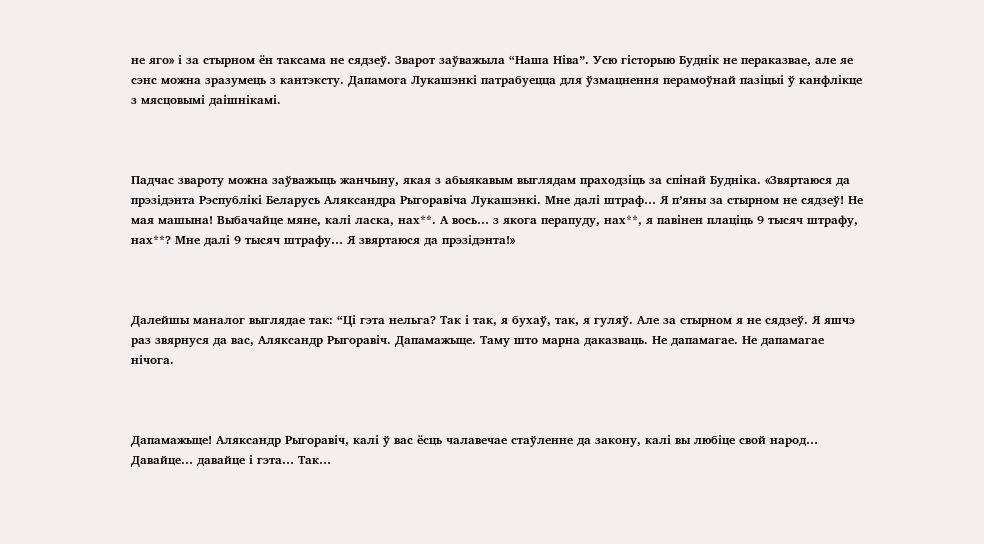не яго» і за стырном ён таксама не сядзеў. Зварот заўважыла “Наша Ніва”. Усю гісторыю Буднік не пераказвае, але яе сэнс можна зразумець з кантэксту. Дапамога Лукашэнкі патрабуецца для ўзмацнення перамоўнай пазіцыі ў канфлікце з мясцовымі даішнікамі.



Падчас звароту можна заўважыць жанчыну, якая з абыякавым выглядам праходзіць за спінай Будніка. «Звяртаюся да прэзідэнта Рэспублікі Беларусь Аляксандра Рыгоравіча Лукашэнкі. Мне далі штраф… Я п’яны за стырном не сядзеў! Не мая машына! Выбачайце мяне, калі ласка, нах**. А вось… з якога перапуду, нах**, я павінен плаціць 9 тысяч штрафу, нах**? Мне далі 9 тысяч штрафу… Я звяртаюся да прэзідэнта!»



Далейшы маналог выглядае так: “Ці гэта нельга? Так і так, я бухаў, так, я гуляў. Але за стырном я не сядзеў. Я яшчэ раз звярнуся да вас, Аляксандр Рыгоравіч. Дапамажыце. Таму што марна даказваць. Не дапамагае. Не дапамагае нічога.



Дапамажыце! Аляксандр Рыгоравіч, калі ў вас ёсць чалавечае стаўленне да закону, калі вы любіце свой народ… Давайце… давайце і гэта… Так…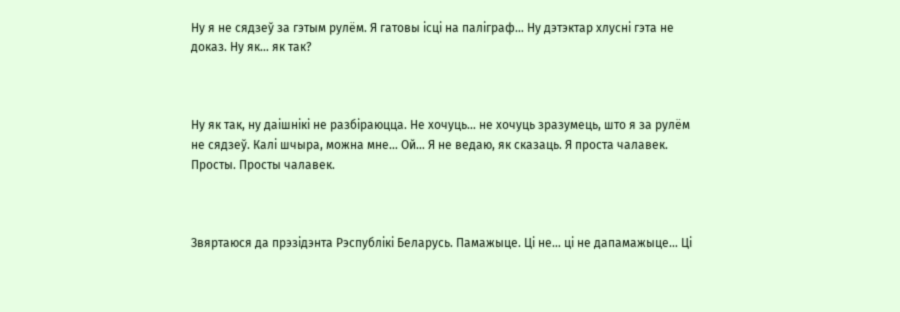Ну я не сядзеў за гэтым рулём. Я гатовы ісці на паліграф… Ну дэтэктар хлусні гэта не доказ. Ну як… як так?



Ну як так, ну даішнікі не разбіраюцца. Не хочуць… не хочуць зразумець, што я за рулём не сядзеў. Калі шчыра, можна мне… Ой… Я не ведаю, як сказаць. Я проста чалавек. Просты. Просты чалавек.



Звяртаюся да прэзідэнта Рэспублікі Беларусь. Памажыце. Ці не… ці не дапамажыце… Ці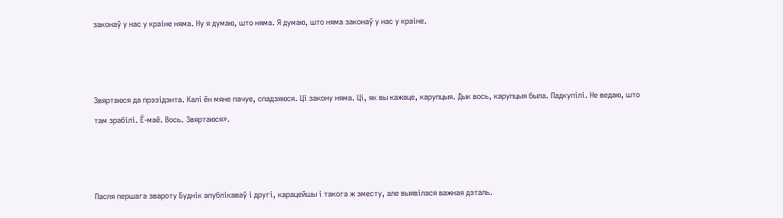законаў у нас у краіне няма. Ну я думаю, што няма. Я думаю, што няма законаў у нас у краіне.



Звяртаюся да прэзідэнта. Калі ён мяне пачуе, спадзяюся. Ці закону няма. Ці, як вы кажаце, карупцыя. Дык вось, карупцыя была. Падкупілі. Не ведаю, што там зрабілі. Ё-маё. Вось. Звяртаюся».



Пасля першага звароту Буднік апублікаваў і другі, карацейшы і такога ж зместу, але выявілася важная дэталь.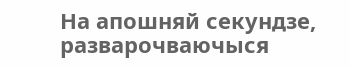На апошняй секундзе, разварочваючыся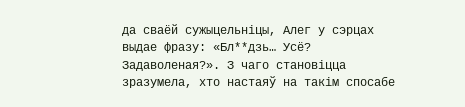да сваёй сужыцельніцы, Алег у сэрцах выдае фразу: «Бл**дзь… Усё? Задаволеная?». З чаго становіцца зразумела, хто настаяў на такім спосабе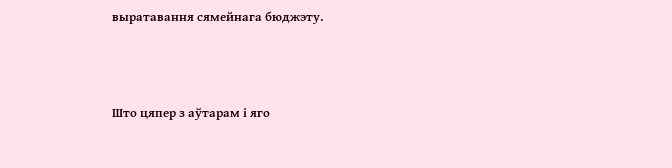выратавання сямейнага бюджэту.



Што цяпер з аўтарам і яго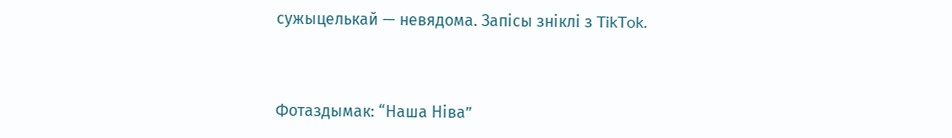сужыцелькай — невядома. Запісы зніклі з TikTok.



Фотаздымак: “Наша Ніва”